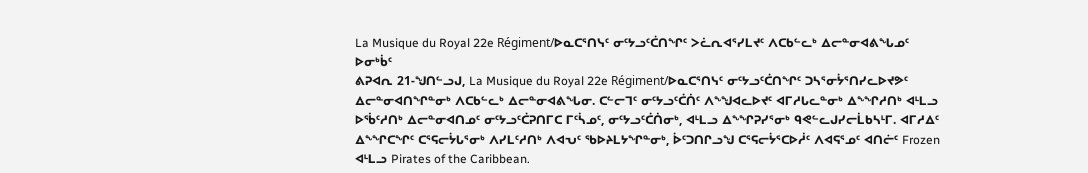La Musique du Royal 22e Régiment/ᐅᓇᑕᕐᑎᓭᑦ ᓂᑦᔭᓗᑦᑖᑎᖏᑦ ᐳᓛᕆᐊᕐᓯᒪᔪᑦ ᐱᑕᑲᓪᓚᒃ ᐃᓕᓐᓂᐊᕕᖓᓄᑦ
ᐅᓂᒃᑳᑦ
ᕕᕈᐊᕆ 21-ᖑᑎᓪᓗᒍ, La Musique du Royal 22e Régiment/ᐅᓇᑕᕐᑎᓭᑦ ᓂᑦᔭᓗᑦᑖᑎᖏᑦ ᑐᓴᕐᓂᔮᕐᑎᓯᓚᐅᔪᕗᑦ ᐃᓕᓐᓂᐊᑎᖏᓐᓂᒃ ᐱᑕᑲᓪᓚᒃ ᐃᓕᓐᓂᐊᕕᖓᓂ. ᑕᓪᓕᒣᑦ ᓂᑦᔭᓗᑦᑖᑏᑦ ᐱᖕᖑᐊᓚᐅᔪᑦ ᐊᒥᓱᒐᓚᓐᓂᒃ ᐃᖕᖏᓱᑎᒃ ᐊᒻᒪᓗ ᐅᖄᑦᓱᑎᒃ ᐃᓕᓐᓂᐊᑎᓄᑦ ᓂᑦᔭᓗᑦᑖᕈᑎᒥᑕ ᒥᑦᓵᓄᑦ, ᓂᑦᔭᓗᑦᑖᑏᓂᒃ, ᐊᒻᒪᓗ ᐃᖕᖏᕈᓯᕐᓂᒃ ᑫᕙᓪᓚᒍᓯᓕᒫᑲᓴᒻᒥ. ᐊᒥᓱᐃᑦ ᐃᖕᖏᑕᖏᑦ ᑕᕐᕋᓕᔮᒐᕐᓂᒃ ᐱᓯᒪᑦᓱᑎᒃ ᐱᐊᕃᑦ ᖃᐅᔨᒪᔭᖏᓐᓂᒃ, ᐆᑦᑐᑎᒋᓗᖑ ᑕᕐᕋᓕᔮᕐᑕᐅᓲᑦ ᐱᐊᕋᕐᓄᑦ ᐊᑎᓖᑦ Frozen ᐊᒻᒪᓗ Pirates of the Caribbean.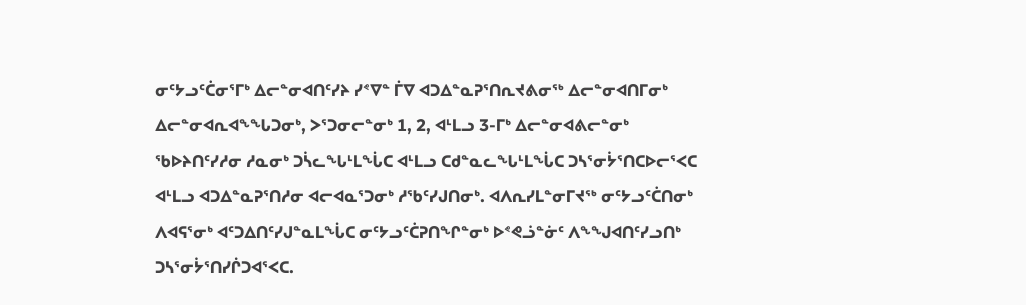ᓂᑦᔭᓗᑦᑖᓂᕐᒥᒃ ᐃᓕᓐᓂᐊᑎᑦᓯᔨ ᓯᕝᐁᓐ ᒦᐁ ᐊᑐᐃᓐᓇᕈᕐᑎᕆᔪᕕᓂᖅ ᐃᓕᓐᓂᐊᑎᒥᓂᒃ ᐃᓕᓐᓂᐊᕆᐊᖕᖓᑐᓂᒃ, ᐳᕐᑐᓂᓕᓐᓂᒃ 1, 2, ᐊᒻᒪᓗ 3-ᒥᒃ ᐃᓕᓐᓂᐊᕕᓕᓐᓂᒃ ᖃᐅᔨᑎᑦᓯᓱᓂ ᓱᓇᓂᒃ ᑐᓵᓚᖓᒻᒪᖔᑕ ᐊᒻᒪᓗ ᑕᑯᓐᓇᓚᖓᒻᒪᖔᑕ ᑐᓴᕐᓂᔮᕐᑎᑕᐅᓕᕐᐸᑕ ᐊᒻᒪᓗ ᐊᑐᐃᓐᓇᕈᕐᑎᓱᓂ ᐊᓕᐊᓇᕐᑐᓂᒃ ᓱᖃᑦᓯᒍᑎᓂᒃ. ᐊᐱᕆᓯᒪᓐᓂᒥᔪᖅ ᓂᑦᔭᓗᑦᑖᑎᓂᒃ ᐱᐊᕋᕐᓂᒃ ᐊᑦᑐᐃᑎᑦᓯᒍᓐᓇᒪᖔᑕ ᓂᑦᔭᓗᑦᑖᕈᑎᖏᓐᓂᒃ ᐅᕝᕙᓘᓐᓃᑦ ᐱᖕᖑᐊᑎᑦᓯᓗᑎᒃ ᑐᓴᕐᓂᔮᕐᑎᓯᒌᑐᐊᕐᐸᑕ.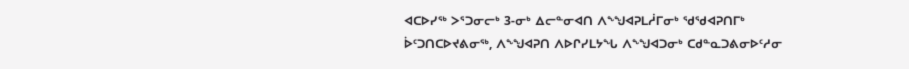ᐊᑕᐅᓯᖅ ᐳᕐᑐᓂᓕᒃ 3-ᓂᒃ ᐃᓕᓐᓂᐊᑎ ᐱᖕᖑᐊᕈᒪᓲᒥᓂᒃ ᖁᖁᐊᕈᑎᒥᒃ ᐆᑦᑐᑎᑕᐅᔪᕕᓂᖅ, ᐱᖕᖑᐊᕈᑎ ᐱᐅᒋᓯᒪᔭᖓ ᐱᖕᖑᐊᑐᓂᒃ ᑕᑯᓐᓇᑐᕕᓂᐅᑦᓱᓂ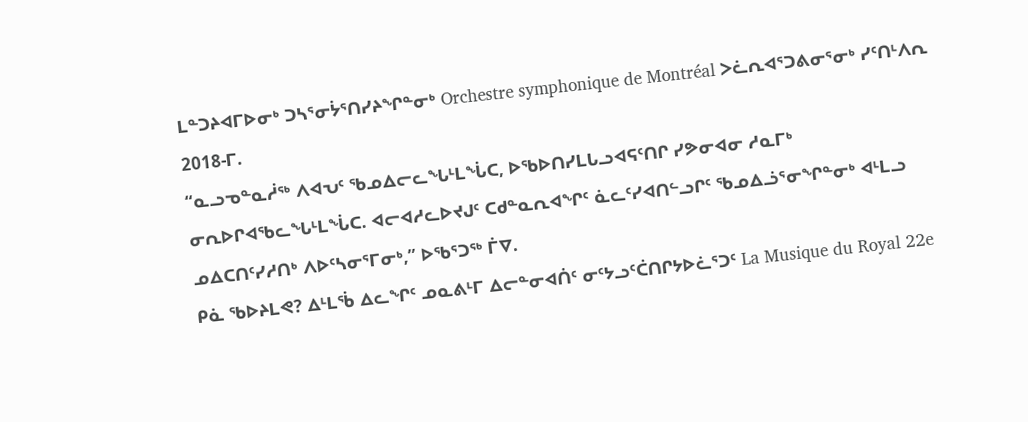ᒪᓐᑐᔨᐊᒥᐅᓂᒃ ᑐᓴᕐᓂᔮᕐᑎᓯᔨᖏᓐᓂᒃ Orchestre symphonique de Montréal ᐳᓛᕆᐊᕐᑐᕕᓂᕐᓂᒃ ᓯᑦᑎᒻᐱᕆ 2018-ᒥ.
“ᓇᓗᓀᓐᓇᓲᖅ ᐱᐊᕃᑦ ᖃᓄᐃᓕᓚᖓᒻᒪᖔᑕ, ᐅᖃᐅᑎᓯᒪᒐᓗᐊᕋᑦᑎᒋ ᓯᕗᓂᐊᓂ ᓱᓇᒥᒃ ᓂᕆᐅᒋᐊᖃᓚᖓᒻᒪᖔᑕ. ᐊᓕᐊᓱᓚᐅᔪᒍᑦ ᑕᑯᓐᓇᕆᐊᖏᑦ ᓈᓚᑦᓯᐊᑎᓪᓗᒋᑦ ᖃᓄᐃᓘᕐᓂᖏᓐᓂᒃ ᐊᒻᒪᓗ ᓄᐃᑕᑎᑦᓯᓱᑎᒃ ᐱᐅᑦᓴᓂᕐᒥᓂᒃ,” ᐅᖃᕐᑐᖅ ᒦᐁ.
ᑭᓈ ᖃᐅᔨᒪᕙ? ᐃᒻᒪᖄ ᐃᓚᖏᑦ ᓄᓇᕕᒻᒥ ᐃᓕᓐᓂᐊᑏᑦ ᓂᑦᔭᓗᑦᑖᑎᒋᔭᐅᓛᕐᑐᑦ La Musique du Royal 22e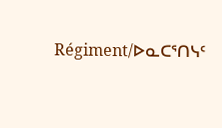Régiment/ᐅᓇᑕᕐᑎᓭᑦ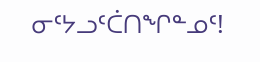ᓂᑦᔭᓗᑦᑖᑎᖏᓐᓄᑦ!